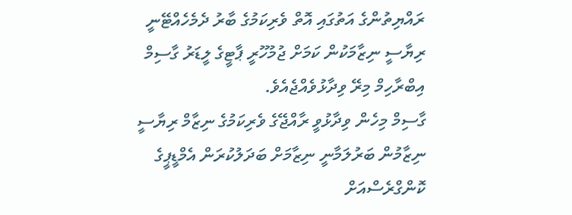ރައްޔިތުންގެ އަތުގައި އޮތް ވެރިކަމުގެ ބާރު ދެމެހެއްޓޭނީ ރިޔާސީ ނިޒާމަކުން ކަމަށް ޖުމުހޫރީ ޕާޓީގެ ލީޑަރު ގާސިމް އިބްރާހިމް މިރޭ ވިދާޅުވެއްޖެއެވެ.
ގާސިމް މިހެން ވިދާޅުވީ ރާއްޖޭގެ ވެރިކަމުގެ ނިޒާމް ރިޔާސީ ނިޒާމުން ބަރުލަމާނީ ނިޒާމަށް ބަދަލުކުރަން އެމްޑީޕީގެ ކޮންގްރެސްއަށް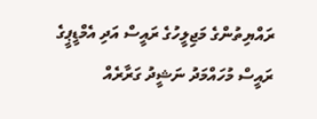ރައްޔިތުންގެ މަޖިލީހުގެ ރައީސް އަދި އެމްޑީޕީގެ ރައީސް މުހައްމަދު ނަޝީދު ގަރާރެއް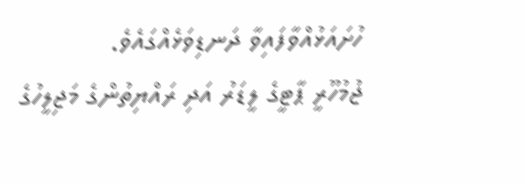ހުށައަޅުއްވާފައިވާ ދަނޑިވަޅެއްގައެވެ.
ޖުމުހޫރީ ޕާޓީގެ ލީޑަރު އަދި ރައްޔިތުންގެ މަޖިލީހުގެ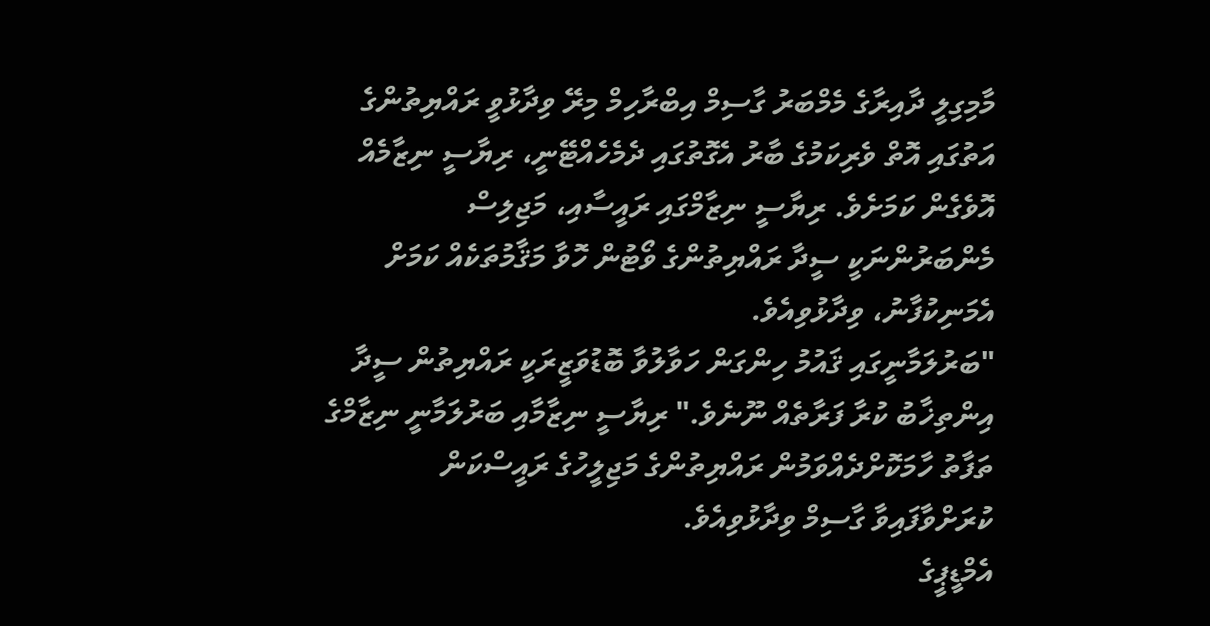މާމިގިލީ ދާއިރާގެ މެމްބަރު ގާސިމް އިބްރާހިމް މިރޭ ވިދާޅުވީ ރައްޔިތުންގެ އަތުގައި އޮތް ވެރިކަމުގެ ބާރު އެގޮތުގައި ދެމެހެއްޓޭނީ، ރިޔާސީ ނިޒާމެއް އޮވެގެން ކަމަށެވެ. ރިޔާސީ ނިޒާމްގައި ރައީސާއި، މަޖިލިސް މެންބަރުންނަކީ ސީދާ ރައްޔިތުންގެ ވޯޓުން ހޮވާ މަޤާމުތަކެއް ކަމަށް އެމަނިކުފާނު، ވިދާޅުވިއެވެ.
"ބަރުލަމާނީގައި ޤައުމު ހިންގަން ހަވާލުވާ ބޮޑުވަޒީރަކީ ރައްޔިތުން ސީދާ އިންތިޚާބު ކުރާ ފަރާތެއް ނޫނެވެ." ރިޔާސީ ނިޒާމާއި ބަރުލަމާނީ ނިޒާމްގެ ތަފާތު ހާމަކޮށްދެއްވަމުން ރައްޔިތުންގެ މަޖިލީހުގެ ރައީސްކަން ކުރަށްވާފައިވާ ގާސިމް ވިދާޅުވިއެވެ.
އެމްޑީޕީގެ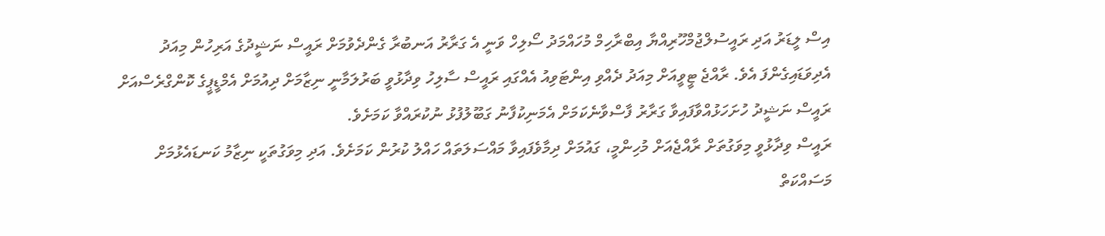އިސް ލީޑަރު އަދި ރައީސުލްޖުމްހޫރިއްޔާ އިބްރާހިމް މުހައްމަދު ސޯލިހް ވަނީ އެ ގަރާރު އަނބުރާ ގެންދެވުމަށް ރައީސް ނަޝީދުގެ އަރިހުން މިއަދު އެދިވަޑައިގެންފަ އެވެ. ރާއްޖެ ޓީވީއަށް މިއަދު ދެއްވި އިންޓަވިއު އެއްގައި ރައީސް ސާލިހު ވިދާޅުވީ ބަރުލަމާނީ ނިޒާމަށް ދިއުމަށް އެމްޑީޕީގެ ކޮންގްރެސްއަށް ރައީސް ނަޝީދު ހުށަހަޅުއްވާފައިވާ ގަރާރު ފާސްވާނެކަމަށް އެމަނިކުފާނު ގަބޫލުފުޅު ނުކުރައްވާ ކަމަށެވެ.
ރައީސް ވިދާޅުވީ މިވަގުތަށް ރާއްޖެއަށް މުހިންމީ، ގައުމަށް ދިމާވެފައިވާ މައްސަލަތައް ހައްލު ކުރުން ކަމަށެވެ. އަދި މިވަގުތަކީ ނިޒާމު ކަނޑައެޅުމަށް މަސައްކަތް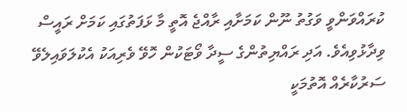ކުރައްވަންވީ ވަގުތު ނޫން ކަމަށާއި ރާއްޖެ އޮތީ މާ ޅަފަތުގައި ކަމަށް ރައީސް ވިދާޅުވިއެވެ. އަދި ރައްޔިތުންގެ ސީދާ ވޯޓަކުން ހޮވޭ ވެރިއަކު އެކުލަވައިލެވޭ ސަރުކާރެއް އޮތުމަކީ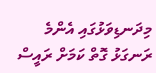މިދަނޑިވަޅުގައި އެންމެ ރަނގަޅު ގޮތް ކަމަށް ރައީސް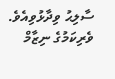ސާލިޙު ވިދާޅުވިއެވެ.
ވެރިކަމުގެ ނިޒާމް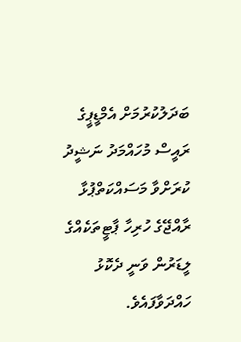ބަދަލުކުރުމަށް އެމްޑީޕީގެ ރައީސް މުހައްމަދު ނަޝީދު ކުރަށްވާ މަސައްކަތްޕުޅާ ރާއްޖޭގެ ހުރިހާ ޕާޓީތަކެއްގެ ލީޑަރުން ވަނީ ދެކޮޅު ހައްދަވާފައެވެ.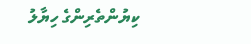ކިޔުންތެރިންގެ ހިޔާލު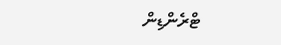ޓްރެންޑިން